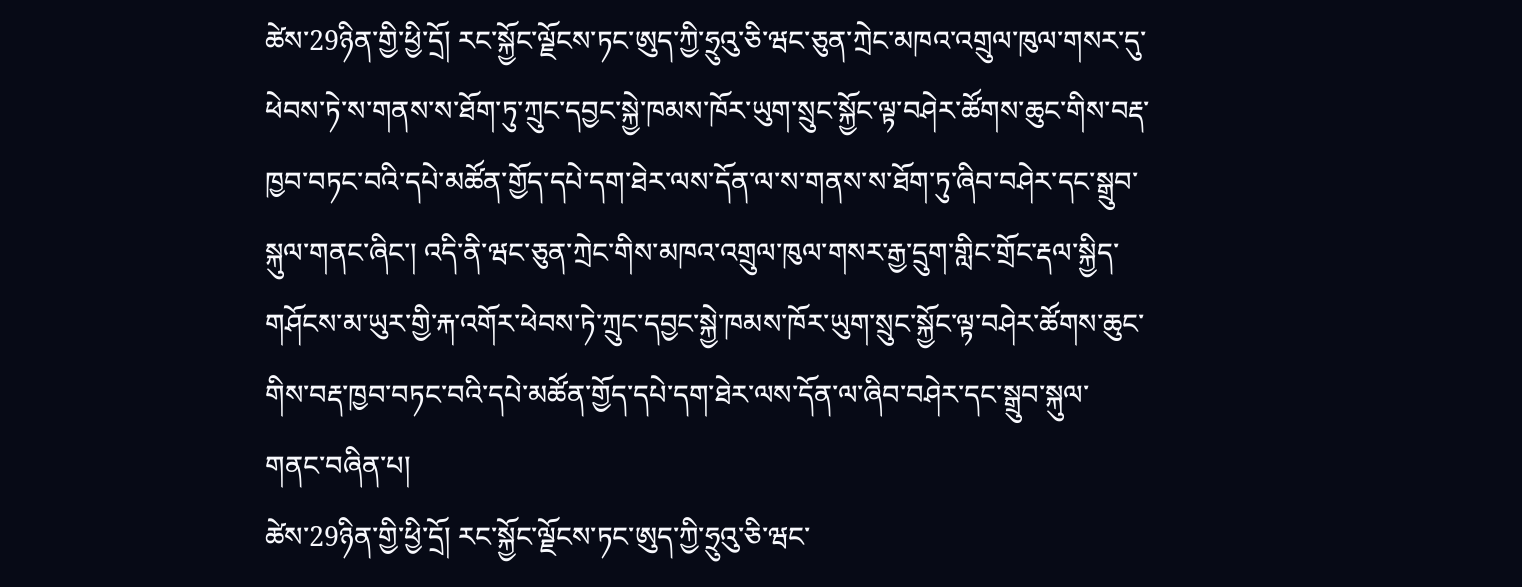ཚེས་29ཉིན་གྱི་ཕྱི་དྲོ། རང་སྐྱོང་ལྗོངས་ཏང་ཨུད་ཀྱི་ཧྲུའུ་ཅི་ཝང་ཅུན་ཀྲེང་མཁའ་འགྲུལ་ཁུལ་གསར་དུ་ཕེབས་ཏེ་ས་གནས་ས་ཐོག་ཏུ་ཀྲུང་དབྱང་སྐྱེ་ཁམས་ཁོར་ཡུག་སྲུང་སྐྱོང་ལྟ་བཤེར་ཚོགས་ཆུང་གིས་བརྡ་ཁྱབ་བཏང་བའི་དཔེ་མཚོན་གྱོད་དཔེ་དག་ཐེར་ལས་དོན་ལ་ས་གནས་ས་ཐོག་ཏུ་ཞིབ་བཤེར་དང་སྒྲུབ་སྐུལ་གནང་ཞིང་། འདི་ནི་ཝང་ཅུན་ཀྲེང་གིས་མཁའ་འགྲུལ་ཁུལ་གསར་རྒྱ་དྲུག་གླིང་གྲོང་རྡལ་སྐྱིད་གཤོངས་མ་ཡུར་གྱི་རྐ་འགོར་ཕེབས་ཏེ་ཀྲུང་དབྱང་སྐྱེ་ཁམས་ཁོར་ཡུག་སྲུང་སྐྱོང་ལྟ་བཤེར་ཚོགས་ཆུང་གིས་བརྡ་ཁྱབ་བཏང་བའི་དཔེ་མཚོན་གྱོད་དཔེ་དག་ཐེར་ལས་དོན་ལ་ཞིབ་བཤེར་དང་སྒྲུབ་སྐུལ་གནང་བཞིན་པ།
ཚེས་29ཉིན་གྱི་ཕྱི་དྲོ། རང་སྐྱོང་ལྗོངས་ཏང་ཨུད་ཀྱི་ཧྲུའུ་ཅི་ཝང་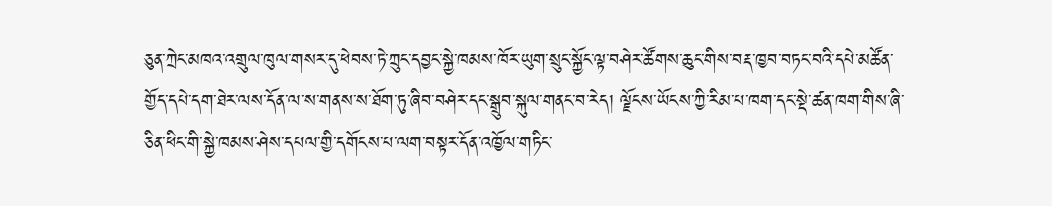ཅུན་ཀྲེང་མཁའ་འགྲུལ་ཁུལ་གསར་དུ་ཕེབས་ཏེ་ཀྲུང་དབྱང་སྐྱེ་ཁམས་ཁོར་ཡུག་སྲུང་སྐྱོང་ལྟ་བཤེར་ཚོགས་ཆུང་གིས་བརྡ་ཁྱབ་བཏང་བའི་དཔེ་མཚོན་གྱོད་དཔེ་དག་ཐེར་ལས་དོན་ལ་ས་གནས་ས་ཐོག་ཏུ་ཞིབ་བཤེར་དང་སྒྲུབ་སྐུལ་གནང་བ་རེད། ལྗོངས་ཡོངས་ཀྱི་རིམ་པ་ཁག་དང་སྡེ་ཚན་ཁག་གིས་ཞི་ཅིན་ཕིང་གི་སྐྱེ་ཁམས་ཤེས་དཔལ་གྱི་དགོངས་པ་ལག་བསྟར་དོན་འཁྱོལ་གཏིང་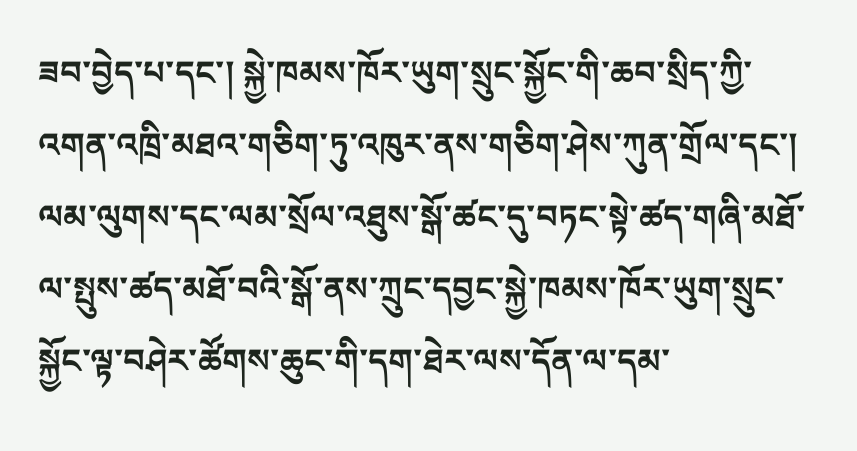ཟབ་བྱེད་པ་དང་། སྐྱེ་ཁམས་ཁོར་ཡུག་སྲུང་སྐྱོང་གི་ཆབ་སྲིད་ཀྱི་འགན་འཁྲི་མཐའ་གཅིག་ཏུ་འཁུར་ནས་གཅིག་ཤེས་ཀུན་གྲོལ་དང་། ལམ་ལུགས་དང་ལམ་སྲོལ་འཐུས་སྒོ་ཚང་དུ་བཏང་སྟེ་ཚད་གཞི་མཐོ་ལ་སྤུས་ཚད་མཐོ་བའི་སྒོ་ནས་ཀྲུང་དབྱང་སྐྱེ་ཁམས་ཁོར་ཡུག་སྲུང་སྐྱོང་ལྟ་བཤེར་ཚོགས་ཆུང་གི་དག་ཐེར་ལས་དོན་ལ་དམ་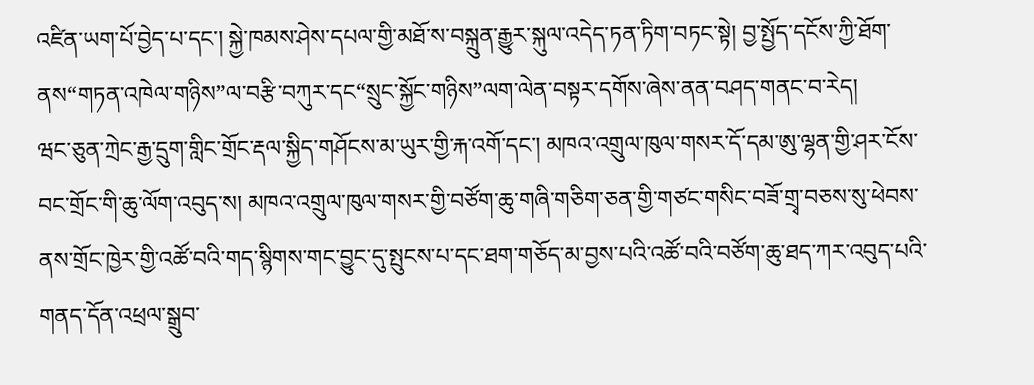འཛིན་ཡག་པོ་བྱེད་པ་དང་། སྐྱེ་ཁམས་ཤེས་དཔལ་གྱི་མཐོ་ས་བསྐྲུན་རྒྱུར་སྐུལ་འདེད་ཏན་ཏིག་བཏང་སྟེ། བྱ་སྤྱོད་དངོས་ཀྱི་ཐོག་ནས“གཏན་འཁེལ་གཉིས”ལ་བརྩི་བཀུར་དང“སྲུང་སྐྱོང་གཉིས”ལག་ལེན་བསྟར་དགོས་ཞེས་ནན་བཤད་གནང་བ་རེད།
ཝང་ཅུན་ཀྲེང་རྒྱ་དྲུག་གླིང་གྲོང་རྡལ་སྐྱིད་གཤོངས་མ་ཡུར་གྱི་རྐ་འགོ་དང་། མཁའ་འགྲུལ་ཁུལ་གསར་དོ་དམ་ཨུ་ལྷན་གྱི་ཤར་ངོས་བང་གྲོང་གི་ཆུ་ལོག་འབུད་ས། མཁའ་འགྲུལ་ཁུལ་གསར་གྱི་བཙོག་ཆུ་གཞི་གཅིག་ཅན་གྱི་གཙང་གསིང་བཟོ་གྲྭ་བཅས་སུ་ཕེབས་ནས་གྲོང་ཁྱེར་གྱི་འཚོ་བའི་གད་སྙིགས་གང་བྱུང་དུ་སྤུངས་པ་དང་ཐག་གཅོད་མ་བྱས་པའི་འཚོ་བའི་བཙོག་ཆུ་ཐད་ཀར་འབུད་པའི་གནད་དོན་འཕྲལ་སྒྲུབ་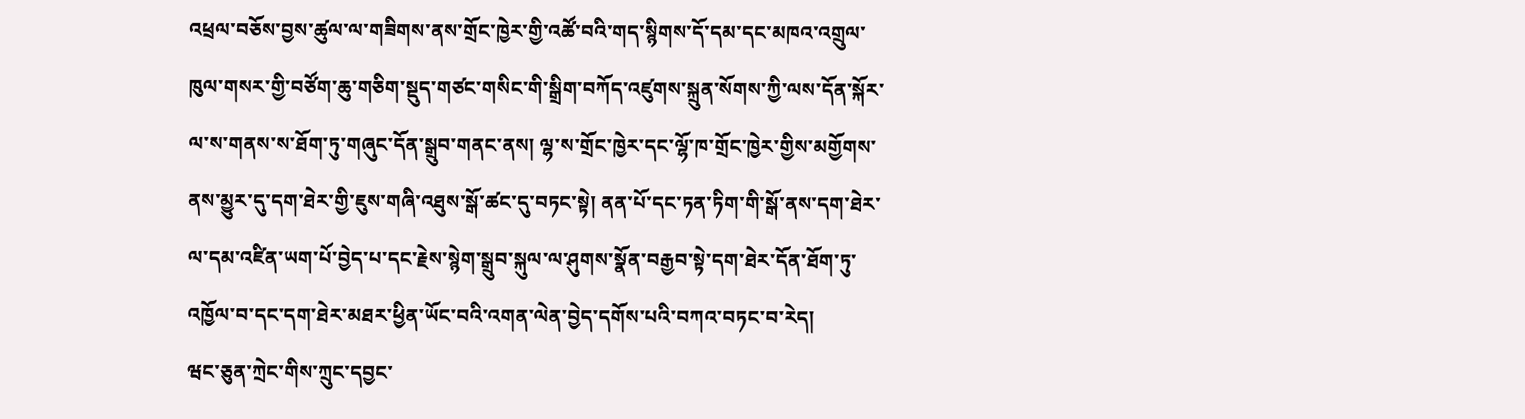འཕྲལ་བཅོས་བྱས་ཚུལ་ལ་གཟིགས་ནས་གྲོང་ཁྱེར་གྱི་འཚོ་བའི་གད་སྙིགས་དོ་དམ་དང་མཁའ་འགྲུལ་ཁུལ་གསར་གྱི་བཙོག་ཆུ་གཅིག་སྡུད་གཙང་གསིང་གི་སྒྲིག་བཀོད་འཛུགས་སྐྲུན་སོགས་ཀྱི་ལས་དོན་སྐོར་ལ་ས་གནས་ས་ཐོག་ཏུ་གཞུང་དོན་སྒྲུབ་གནང་ནས། ལྷ་ས་གྲོང་ཁྱེར་དང་ལྷོ་ཁ་གྲོང་ཁྱེར་གྱིས་མགྱོགས་ནས་མྱུར་དུ་དག་ཐེར་གྱི་ཇུས་གཞི་འཐུས་སྒོ་ཚང་དུ་བཏང་སྟེ། ནན་པོ་དང་ཏན་ཏིག་གི་སྒོ་ནས་དག་ཐེར་ལ་དམ་འཛིན་ཡག་པོ་བྱེད་པ་དང་རྗེས་སྙེག་སྒྲུབ་སྐུལ་ལ་ཤུགས་སྣོན་བརྒྱབ་སྟེ་དག་ཐེར་དོན་ཐོག་ཏུ་འཁྱོལ་བ་དང་དག་ཐེར་མཐར་ཕྱིན་ཡོང་བའི་འགན་ལེན་བྱེད་དགོས་པའི་བཀའ་བཏང་བ་རེད།
ཝང་ཅུན་ཀྲེང་གིས་ཀྲུང་དབྱང་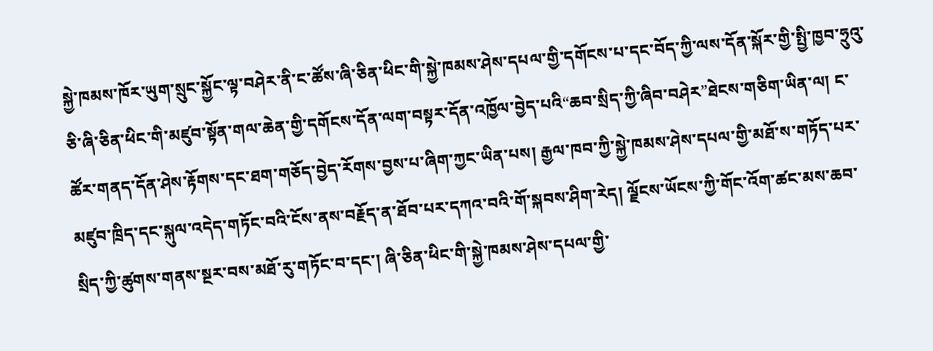སྐྱེ་ཁམས་ཁོར་ཡུག་སྲུང་སྐྱོང་ལྟ་བཤེར་ནི་ང་ཚོས་ཞི་ཅིན་ཕིང་གི་སྐྱེ་ཁམས་ཤེས་དཔལ་གྱི་དགོངས་པ་དང་བོད་ཀྱི་ལས་དོན་སྐོར་གྱི་སྤྱི་ཁྱབ་ཧྲུའུ་ཅི་ཞི་ཅིན་ཕིང་གི་མཛུབ་སྟོན་གལ་ཆེན་གྱི་དགོངས་དོན་ལག་བསྟར་དོན་འཁྱོལ་བྱེད་པའི“ཆབ་སྲིད་ཀྱི་ཞིབ་བཤེར”ཐེངས་གཅིག་ཡིན་ལ། ང་ཚོར་གནད་དོན་ཤེས་རྟོགས་དང་ཐག་གཅོད་བྱེད་རོགས་བྱས་པ་ཞིག་ཀྱང་ཡིན་པས། རྒྱལ་ཁབ་ཀྱི་སྐྱེ་ཁམས་ཤེས་དཔལ་གྱི་མཐོ་ས་གཏོད་པར་མཛུབ་ཁྲིད་དང་སྐུལ་འདེད་གཏོང་བའི་ངོས་ནས་བརྗོད་ན་ཐོབ་པར་དཀའ་བའི་གོ་སྐབས་ཤིག་རེད། ལྗོངས་ཡོངས་ཀྱི་གོང་འོག་ཚང་མས་ཆབ་སྲིད་ཀྱི་ཚུགས་གནས་སྔར་བས་མཐོ་རུ་གཏོང་བ་དང་། ཞི་ཅིན་ཕིང་གི་སྐྱེ་ཁམས་ཤེས་དཔལ་གྱི་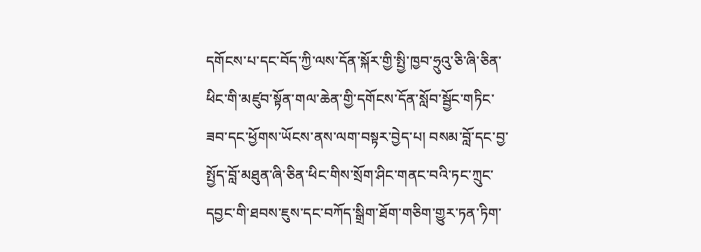དགོངས་པ་དང་བོད་ཀྱི་ལས་དོན་སྐོར་གྱི་སྤྱི་ཁྱབ་ཧྲུའུ་ཅི་ཞི་ཅིན་ཕིང་གི་མཛུབ་སྟོན་གལ་ཆེན་གྱི་དགོངས་དོན་སློབ་སྦྱོང་གཏིང་ཟབ་དང་ཕྱོགས་ཡོངས་ནས་ལག་བསྟར་བྱེད་པ། བསམ་བློ་དང་བྱ་སྤྱོད་བློ་མཐུན་ཞི་ཅིན་ཕིང་གིས་སྲོག་ཤིང་གནང་བའི་ཏང་ཀྲུང་དབྱང་གི་ཐབས་ཇུས་དང་བཀོད་སྒྲིག་ཐོག་གཅིག་གྱུར་ཏན་ཏིག་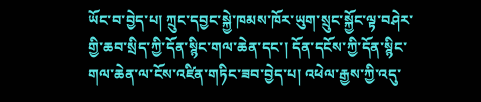ཡོང་བ་བྱེད་པ། ཀྲུང་དབྱང་སྐྱེ་ཁམས་ཁོར་ཡུག་སྲུང་སྐྱོང་ལྟ་བཤེར་གྱི་ཆབ་སྲིད་ཀྱི་དོན་སྙིང་གལ་ཆེན་དང་། དོན་དངོས་ཀྱི་དོན་སྙིང་གལ་ཆེན་ལ་ངོས་འཛིན་གཏིང་ཟབ་བྱེད་པ། འཕེལ་རྒྱས་ཀྱི་འདུ་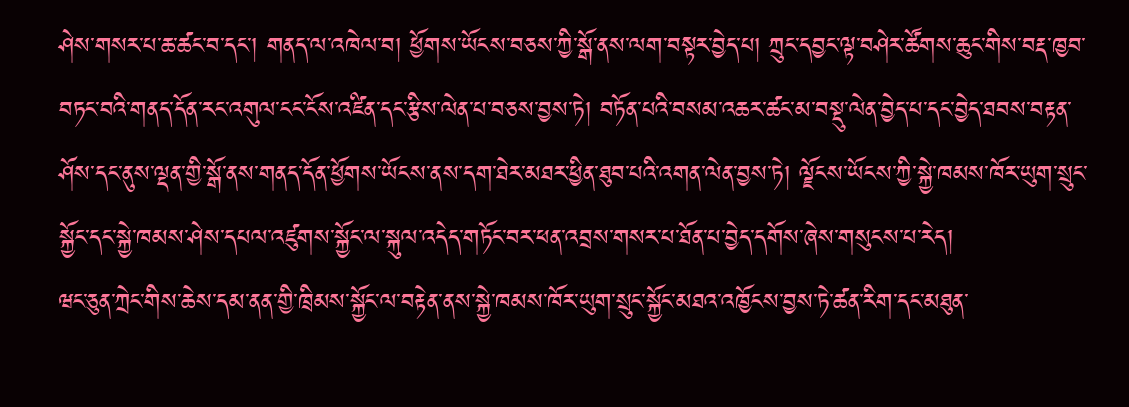ཤེས་གསར་པ་ཆ་ཚང་བ་དང་། གནད་ལ་འཁེལ་བ། ཕྱོགས་ཡོངས་བཅས་ཀྱི་སྒོ་ནས་ལག་བསྟར་བྱེད་པ། ཀྲུང་དབྱང་ལྟ་བཤེར་ཚོགས་ཆུང་གིས་བརྡ་ཁྱབ་བཏང་བའི་གནད་དོན་རང་འགུལ་ངང་ངོས་འཛིན་དང་རྩིས་ལེན་པ་བཅས་བྱས་ཏེ། བཏོན་པའི་བསམ་འཆར་ཚང་མ་བསྡུ་ལེན་བྱེད་པ་དང་བྱེད་ཐབས་བརྟན་ཤོས་དང་ནུས་ལྡན་གྱི་སྒོ་ནས་གནད་དོན་ཕྱོགས་ཡོངས་ནས་དག་ཐེར་མཐར་ཕྱིན་ཐུབ་པའི་འགན་ལེན་བྱས་ཏེ། ལྗོངས་ཡོངས་ཀྱི་སྐྱེ་ཁམས་ཁོར་ཡུག་སྲུང་སྐྱོང་དང་སྐྱེ་ཁམས་ཤེས་དཔལ་འཛུགས་སྐྱོང་ལ་སྐུལ་འདེད་གཏོང་བར་ཕན་འབྲས་གསར་པ་ཐོན་པ་བྱེད་དགོས་ཞེས་གསུངས་པ་རེད།
ཝང་ཅུན་ཀྲེང་གིས་ཆེས་དམ་ནན་གྱི་ཁྲིམས་སྐྱོང་ལ་བརྟེན་ནས་སྐྱེ་ཁམས་ཁོར་ཡུག་སྲུང་སྐྱོང་མཐའ་འཁྱོངས་བྱས་ཏེ་ཚན་རིག་དང་མཐུན་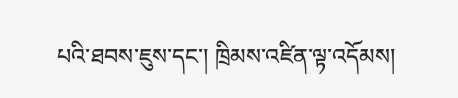པའི་ཐབས་ཇུས་དང་། ཁྲིམས་འཛིན་ལྟ་འདོམས།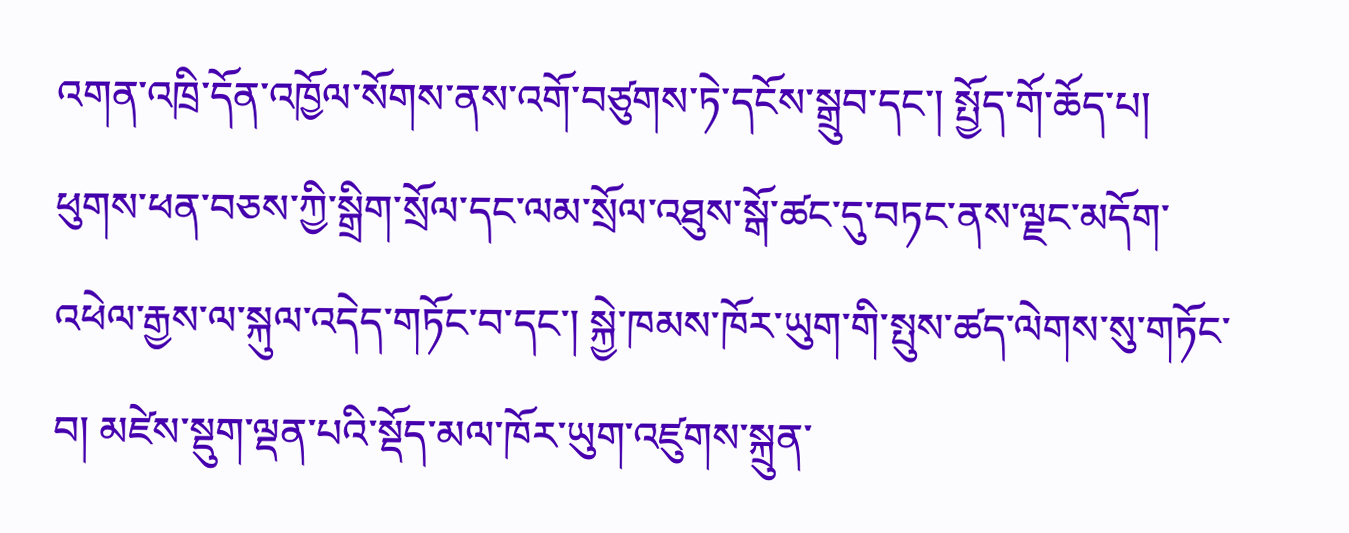འགན་འཁྲི་དོན་འཁྱོལ་སོགས་ནས་འགོ་བཙུགས་ཏེ་དངོས་སྒྲུབ་དང་། སྤྱོད་གོ་ཆོད་པ། ཕུགས་ཕན་བཅས་ཀྱི་སྒྲིག་སྲོལ་དང་ལམ་སྲོལ་འཐུས་སྒོ་ཚང་དུ་བཏང་ནས་ལྗང་མདོག་འཕེལ་རྒྱས་ལ་སྐུལ་འདེད་གཏོང་བ་དང་། སྐྱེ་ཁམས་ཁོར་ཡུག་གི་སྤུས་ཚད་ལེགས་སུ་གཏོང་བ། མཛེས་སྡུག་ལྡན་པའི་སྡོད་མལ་ཁོར་ཡུག་འཛུགས་སྐྲུན་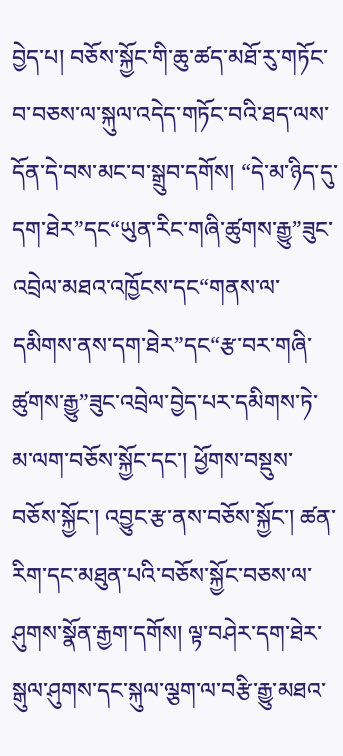བྱེད་པ། བཅོས་སྐྱོང་གི་ཆུ་ཚད་མཐོ་རུ་གཏོང་བ་བཅས་ལ་སྐུལ་འདེད་གཏོང་བའི་ཐད་ལས་དོན་དེ་བས་མང་བ་སྒྲུབ་དགོས། “དེ་མ་ཉིད་དུ་དག་ཐེར”དང“ཡུན་རིང་གཞི་ཚུགས་རྒྱུ”ཟུང་འབྲེལ་མཐའ་འཁྱོངས་དང“གནས་ལ་དམིགས་ནས་དག་ཐེར”དང“རྩ་བར་གཞི་ཚུགས་རྒྱུ”ཟུང་འབྲེལ་བྱེད་པར་དམིགས་ཏེ་མ་ལག་བཅོས་སྐྱོང་དང་། ཕྱོགས་བསྡུས་བཅོས་སྐྱོང་། འབྱུང་རྩ་ནས་བཅོས་སྐྱོང་། ཚན་རིག་དང་མཐུན་པའི་བཅོས་སྐྱོང་བཅས་ལ་ཤུགས་སྣོན་རྒྱག་དགོས། ལྟ་བཤེར་དག་ཐེར་སྒུལ་ཤུགས་དང་སྐུལ་ལྕག་ལ་བརྩི་རྒྱུ་མཐའ་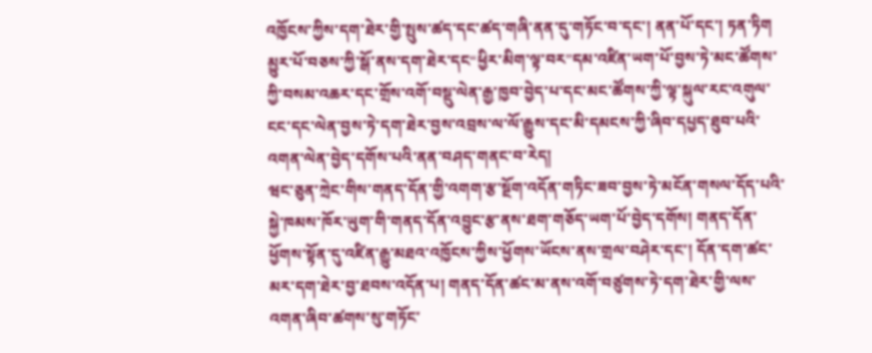འཁྱོངས་ཀྱིས་དག་ཐེར་གྱི་སྤུས་ཚད་དང་ཚད་གཞི་ནན་དུ་གཏོང་བ་དང་། ནན་པོ་དང་། ཏན་ཏིག མྱུར་པོ་བཅས་ཀྱི་སྒོ་ནས་དག་ཐེར་དང“ཕྱིར་མིག་ལྟ་བར”དམ་འཛིན་ཡག་པོ་བྱས་ཏེ་མང་ཚོགས་ཀྱི་བསམ་འཆར་དང་གྲོས་འགོ་བསྡུ་ལེན་རྒྱ་ཁྱབ་བྱེད་པ་དང་མང་ཚོགས་ཀྱི་ལྟ་སྐུལ་རང་འགུལ་ངང་དང་ལེན་བྱས་ཏེ་དག་ཐེར་བྱས་འབྲས་ལ་ལོ་རྒྱུས་དང་མི་དམངས་ཀྱི་ཞིབ་དཔྱད་ཐུབ་པའི་འགན་ལེན་བྱེད་དགོས་པའི་ནན་བཤད་གནང་བ་རེད།
ཝང་ཅུན་ཀྲེང་གིས་གནད་དོན་གྱི་འགག་རྩ་སྔོག་འདོན་གཏིང་ཟབ་བྱས་ཏེ་མངོན་གསལ་དོད་པའི་སྐྱེ་ཁམས་ཁོར་ཡུག་གི་གནད་དོན་འབྱུང་རྩ་ནས་ཐག་གཅོད་ཡག་པོ་བྱེད་དགོས། གནད་དོན་ཕྱོགས་སྟོན་དུ་འཛིན་རྒྱུ་མཐའ་འཁྱོངས་ཀྱིས་ཕྱོགས་ཡོངས་ནས་གྲལ་བཤེར་དང་། དོན་དག་ཚང་མར་དག་ཐེར་བྱ་ཐབས་འདོན་པ། གནད་དོན་ཚང་མ་ནས་འགོ་བཙུགས་ཏེ་དག་ཐེར་གྱི་ལས་འགན་ཞིབ་ཚགས་སུ་གཏོང་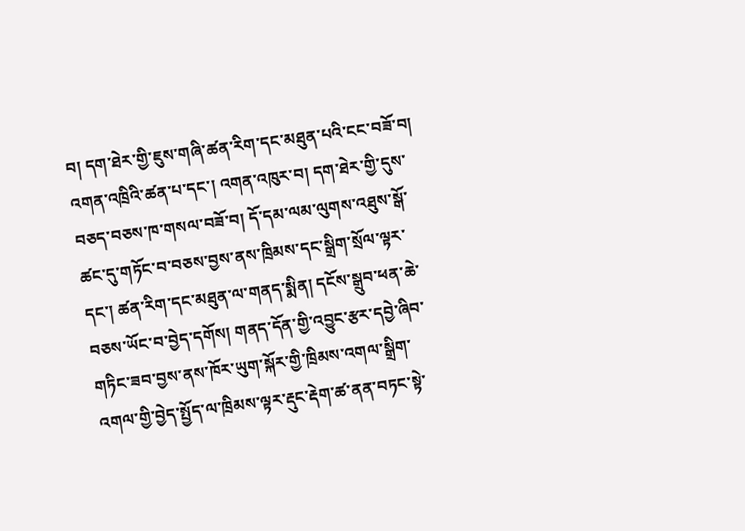བ། དག་ཐེར་གྱི་ཇུས་གཞི་ཚན་རིག་དང་མཐུན་པའི་ངང་བཟོ་བ། འགན་འཁྲིའི་ཚན་པ་དང་། འགན་འཁུར་བ། དག་ཐེར་གྱི་དུས་བཅད་བཅས་ཁ་གསལ་བཟོ་བ། དོ་དམ་ལམ་ལུགས་འཐུས་སྒོ་ཚང་དུ་གཏོང་བ་བཅས་བྱས་ནས་ཁྲིམས་དང་སྒྲིག་སྲོལ་ལྟར་དང་། ཚན་རིག་དང་མཐུན་ལ་གནད་སྨིན། དངོས་སྒྲུབ་ཕན་ཆེ་བཅས་ཡོང་བ་བྱེད་དགོས། གནད་དོན་གྱི་འབྱུང་རྩར་དབྱེ་ཞིབ་གཏིང་ཟབ་བྱས་ནས་ཁོར་ཡུག་སྐོར་གྱི་ཁྲིམས་འགལ་སྒྲིག་འགལ་གྱི་བྱེད་སྤྱོད་ལ་ཁྲིམས་ལྟར་རྡུང་རྡེག་ཚ་ནན་བཏང་སྟེ་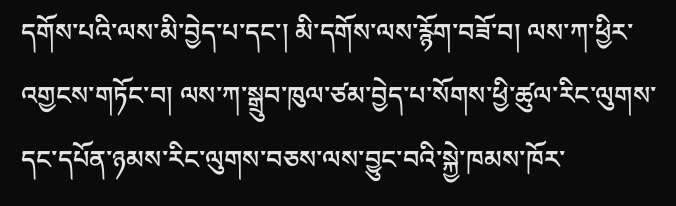དགོས་པའི་ལས་མི་བྱེད་པ་དང་། མི་དགོས་ལས་རྙོག་བཟོ་བ། ལས་ཀ་ཕྱིར་འགྱངས་གཏོང་བ། ལས་ཀ་སྒྲུབ་ཁུལ་ཙམ་བྱེད་པ་སོགས་ཕྱི་ཚུལ་རིང་ལུགས་དང་དཔོན་ཉམས་རིང་ལུགས་བཅས་ལས་བྱུང་བའི་སྐྱེ་ཁམས་ཁོར་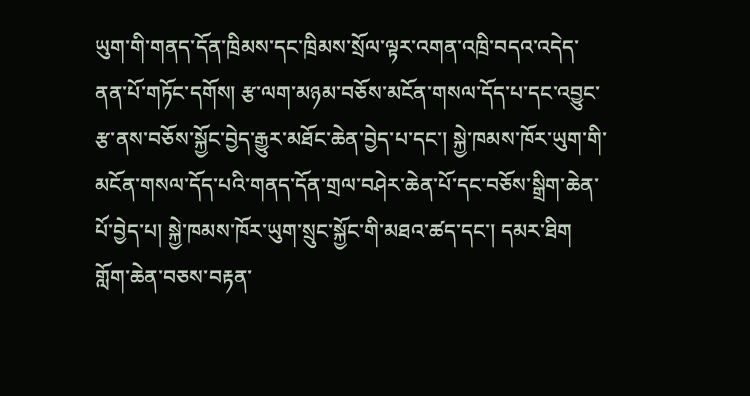ཡུག་གི་གནད་དོན་ཁྲིམས་དང་ཁྲིམས་སྲོལ་ལྟར་འགན་འཁྲི་བདའ་འདེད་ནན་པོ་གཏོང་དགོས། རྩ་ལག་མཉམ་བཅོས་མངོན་གསལ་དོད་པ་དང་འབྱུང་རྩ་ནས་བཅོས་སྐྱོང་བྱེད་རྒྱུར་མཐོང་ཆེན་བྱེད་པ་དང་། སྐྱེ་ཁམས་ཁོར་ཡུག་གི་མངོན་གསལ་དོད་པའི་གནད་དོན་གྲལ་བཤེར་ཆེན་པོ་དང་བཅོས་སྒྲིག་ཆེན་པོ་བྱེད་པ། སྐྱེ་ཁམས་ཁོར་ཡུག་སྲུང་སྐྱོང་གི་མཐའ་ཚད་དང་། དམར་ཐིག གློག་ཆེན་བཅས་བརྟན་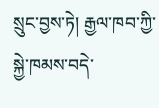སྲུང་བྱས་ཏེ། རྒྱལ་ཁབ་ཀྱི་སྐྱེ་ཁམས་བདེ་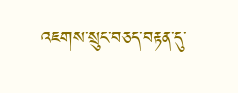འཇགས་སྲུང་བཅད་བརྟན་དུ་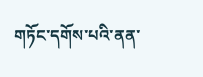གཏོང་དགོས་པའི་ནན་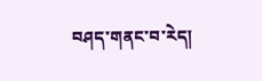བཤད་གནང་བ་རེད།